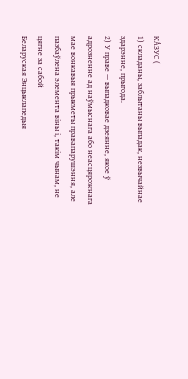КА́ЗУС (
1) складаны, заблытаны выпадак, незвычайнае здарэнне, прыгода.
2) У праве — выпадковае дзеянне, якое ў адрозненне ад наўмыснага або неасцярожнага мае вонкавыя прыкметы правапарушэння, але пазбаўлена элемента віны і, такім чынам, не цягне за сабой
Беларуская Энцыклапедыя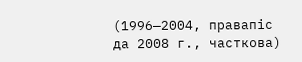(1996—2004, правапіс да 2008 г., часткова)